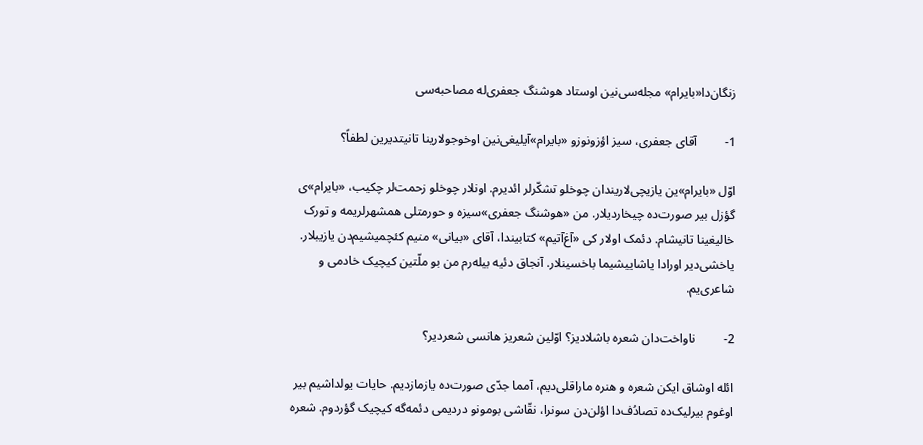زنگان‌دا«بایرام» مجله‌سی‌نین اوستاد هوشنگ جعفری‌له مصاحبه‌سی

1-         آقای جعفری، سیز اؤزونوزو «بایرام»آیلیغی‌نین اوخوجولارینا تانیتدیرین لطفاً؟

اوّل «بایرام»ین یازیچی‌لاریندان چوخلو تشکّرلر ائدیرم. اونلار چوخلو زحمت‌لر چکیب، «بایرام»ی گؤزل بیر صورت‌ده چیخاردیلار. من «هوشنگ جعفری»سیزه و حورمتلی همشهرلریمه و تورک خالیغینا تانیشام. دئمک اولار کی «آغ‌آتیم» کتابیندا، آقای «بیانی» منیم کئچمیشیم‌دن یازیبلار. یاخشی‌دیر اورادا یاشاییشیما باخسینلار. آنجاق دئیه بیله‌رم من بو ملّتین کیچیک خادمی و شاعری‌یم.

2-         ناواخت‌دان شعره باشلادیز؟ اوّلین شعریز هانسی شعردیر؟

ائله اوشاق ایکن شعره و هنره ماراقلی‌دیم، آمما جدّی صورت‌ده یازمازدیم. حایات یولداشیم بیر اوغوم بیرلیک‌ده تصادُف‌دا اؤلن‌دن سونرا، نقّاشی بومونو دردیمی دئمه‌گه کیچیک گؤردوم. شعره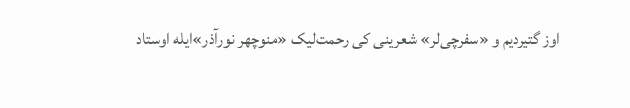اوز گتیردیم و «سفرچی‌لر» شعرینی کی رحمت‌لیک «منوچهر نورآذر»ایله اوستاد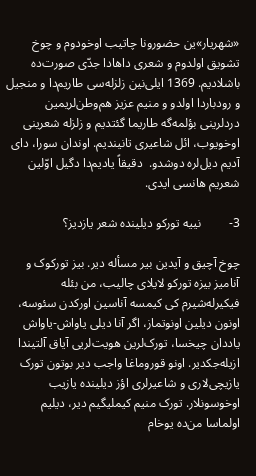«شهریار»ین حضورونا چاتیب اوخودوم و چوخ تشویق اولدوم و شعری داهادا جدّی صورت‌ده باشلادیم. 1369 ایلی‌نین زلزله‌سی طاریم‌دا و منجیل و رودباردا‌ اولدو و منیم عزیز هم‌وطن‌لریمین دردلرینی بؤلمه‌‌گه طاریما گئتدیم و زلزله شعرینی اوخویوب، ائل شاعیری تانیندیم. اوندان سورا، دای آدیم دیل‌لره دوشدو.  دقیقاً یادیم‌دا دگیل اوّلین شعریم هانسی ایدی.

3-         نییه تورکو دیلینده شعر یازدیز؟

چوخ آچیق و آیدین بیر مسأله دیر. بیز تورکوک و آنامیز بیزه تورکو لایلای چالیب، من بئله فیکیرله‌شیرم کی کیمسه آناسین اورکدن سئوسه، اونون دیلین اونوتماز، اگر آنا دیلی یاواش‌-یاواش یاددان چیخسا، تورک‌لرین هویت‌لریی آیاق آلتیندا ازیله‌جکدیر. اونو قوروماغا واجب دیر بوتون تورک یازیچی‌لاری و شاعیرلری اؤز دیلینده یازیب اوخوسونلار. تورک منیم کیملیگیم دیر، دیلیم اولماسا من‌ده یوخام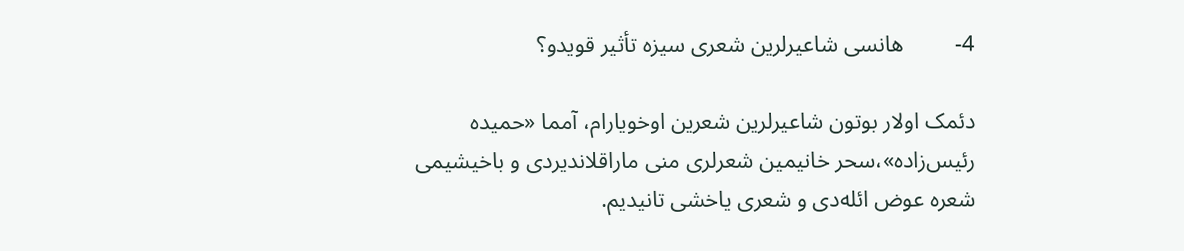4-         هانسی شاعیرلرین شعری سیزه تأثیر قویدو؟

دئمک اولار بوتون شاعیرلرین شعرین اوخویارام، آمما «حمیده رئیس‌زاده»،سحر خانیمین شعرلری منی ماراقلاندیردی و باخیشیمی شعره عوض ائله‌دی و شعری یاخشی تانیدیم.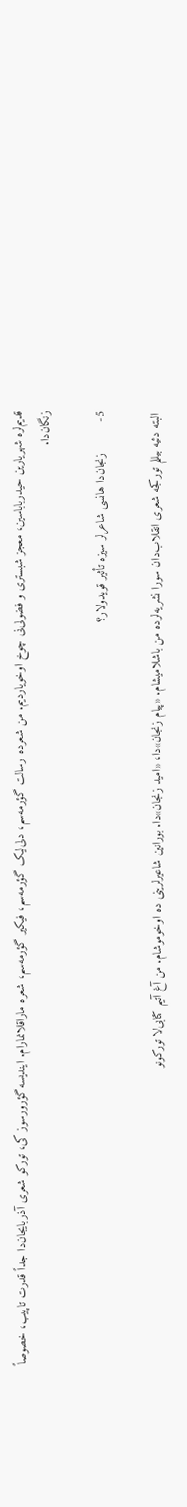قدیم‌لره شهریارین حیدرباباسین، معجز شبستری و فضولی‌نی چوخ اوخویاردیم. من شعرده رسالت گؤرمه‌سم، دلی‌لیک گؤرمه‌سم، فیکیر گؤرمه‌سم، شعره ماراقلانمارام. ایندیسه گؤرورسوز کی، تورکو شعری آذربایجان‌دا جداً قدرت تاپیب، خصوصاً زنگان‌دا.

5-         زنجان‌دا هانسی شاعرلر سیزه تأثیر قویدولار؟

 البته دئیه بیللم تورکجه شعری انقلاب‌دان سورا نشریه‌لرده من باشلامیشام. «پیام زنجان»دا، «امید زنجان»دا. بورانین شاعیرلرینی ده اوخوموشام. من آغ آتیم کتابی‌لا تورکونو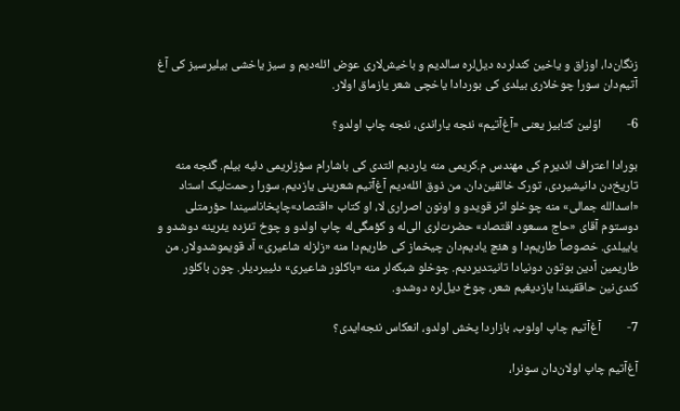زنگان‌دا، اوزاق و یاخین کندلرده دیل‌لره سالدیم و باخیش‌لاری عوض ائله‌دیم و سیز یاخشی بیلیرسیز کی آغ آتیم‌دان سورا چوخلاری بیلدی کی بوردادا یاخچی شعر یازماق اولار.

6-         اوّلین کتابیز یعنی «آغ‌آتیم» نئجه یاراندی، نئجه چاپ اولدو؟

بورادا اعتراف ائدیرم کی مهندس م.کریمی منه یاردیم ائتدی کی باشارام سؤزلریمی دئیه بیلم. گئجه منه تاریخ‌دن دانیشیردی، تورک خالقین‌دان. من ذوق ائله‌دیم آغ‌آتیم شعرینی یازدیم. سورا رحمت‌لیک استاد «اسدالله جمالی» منه چوخلو اثر قویدو و اونون اصراری لا، او کتاب «اقتصاد»چاپخاناسیندا حؤرمتلی دوستوم آقای «حاج مسعود اقتصاد» حضرت‌لری الی‌له و کؤمگی‌له چاپ اولدو و چوخ تئزده یئرینه دوشدو و یاییلدی. خصوصاً طاریم‌دا و هئچ یادیم‌دان چیخماز کی طاریم‌دا منه «زلزله شاعیری» آد قویموشدولار. من طاریمین آدین بوتون دونیادا تانیتدیردیم. چوخلو شبکه‌لر منه «باکلور شاعیری» دئییردیلر. چون باکلور کندی‌نین حاققیندا یازدیغیم شعر، چوخ دیل‌لره دوشدو.

7-         آغ‌آتیم چاپ اولوب، بازاردا پخش اولدو، انعکاس نئجه‌ایدی؟

آغ‌آتیم چاپ اولان‌دان سونرا،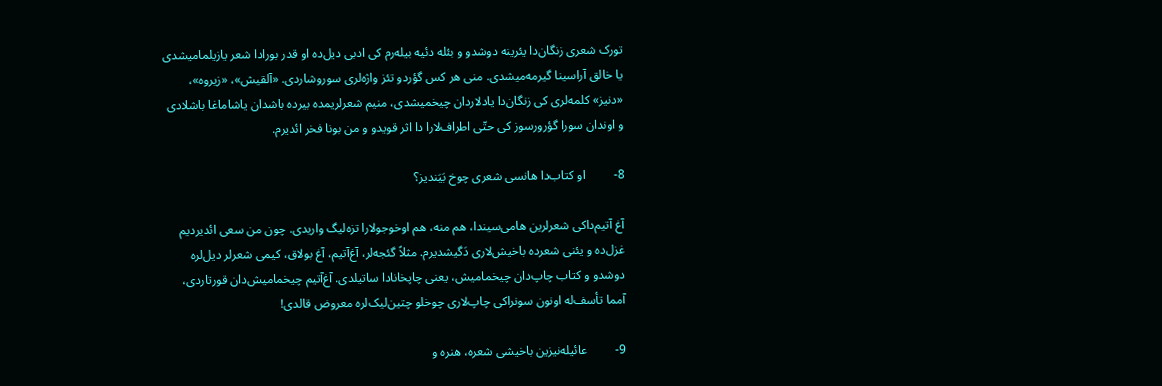تورک شعری زنگان‌دا یئرینه دوشدو و بئله دئیه بیله‌رم کی ادبی دیل‌ده او قدر بورادا شعر یازیلمامیشدی یا خالق آراسینا گیرمه‌میشدی. منی هر کس گؤردو تئز واژه‌لری سوروشاردی. «آلقیش»، «زیروه»، «دنیز» کلمه‌لری کی زنگان‌دا یادلاردان چیخمیشدی، منیم شعرلریمده بیرده باشدان یاشاماغا باشلادی و اوندان سورا گؤرورسوز کی حتّی اطراف‌لارا دا اثر قویدو و من بونا فخر ائدیرم.

8-         او کتاب‌دا هانسی شعری چوخ بَیَندیز؟

آغ آتیم‌داکی شعرلرین هامی‌سیندا، هم منه، هم اوخوجولارا تزه‌لیگ واریدی. چون من سعی ائدیردیم غزل‌ده و یئنی شعرده باخیش‌لاری دَگیشدیرم. مثلاً گئجه‌لر، آغ‌آتیم، آغ‌ بولاق، کیمی شعرلر دیل‌لره دوشدو و کتاب چاپ‌دان چیخمامیش، یعنی چاپخانادا ساتیلدی. آغ‌آتیم چیخمامیش‌دان قورتاردی، آمما تأسف‌له اونون سونراکی چاپ‌لاری چوخلو چتین‌لیک‌لره معروض قالدی!

9-         عائیله‌نیزین باخیشی شعره، هنره و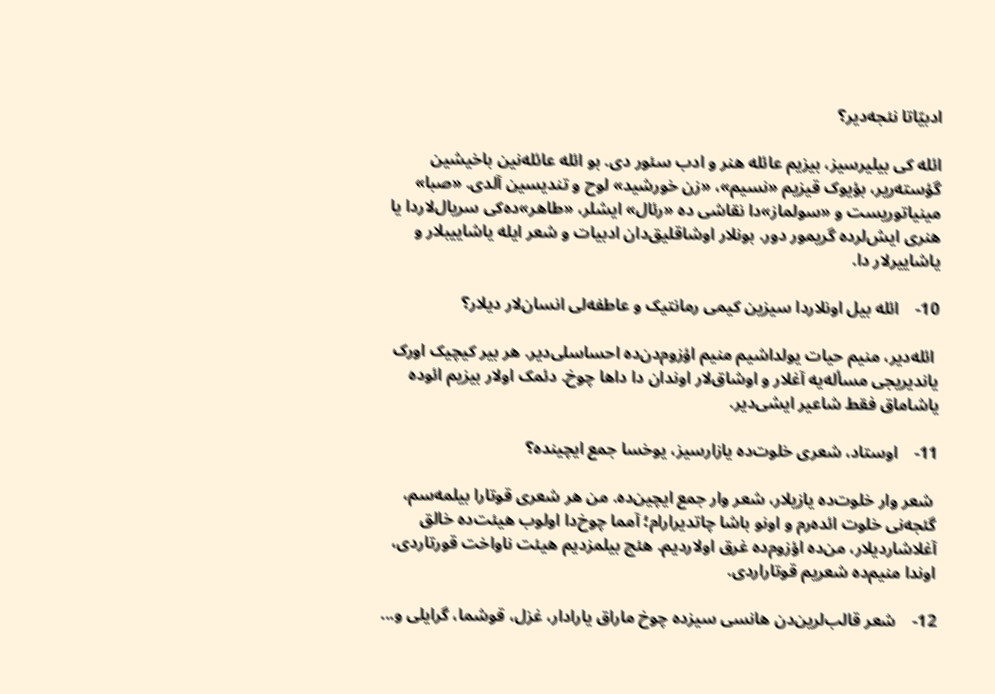ادبیّاتا نئجه‌دیر؟

ائله کی بیلیرسیز، بیزیم عائله هنر و ادب سئور دی. بو ائله عائله‌نین باخیشین گؤسته‌ریر، بؤیوک قیزیم «نسیم»، «زن خورشید» لوح و تندیسین آلدی. «صبا» مینیاتوریست و «سولماز»دا نقاشی ده «رئال» ایشلر، «طاهر»ده‌کی سریال‌لاردا یا هنری ایش‌لرده گریمور دور. بونلار اوشاقلیق‌دان ادبیات و شعر ایله یاشاییبلار و یاشاییرلار دا.

10-    ائله بیل اونلاردا سیزین کیمی رمانتیک و عاطفه‌لی انسان‌لار دیلار؟

 ائله‌دیر، منیم حیات یولداشیم منیم اؤزوم‌دن‌ده احساسلی‌دیر. هر بیر کیچیک اورک یاندیریجی مسأله‌یه آغلار و اوشاق‌لار اوندان دا داها چوخ. دئمک اولار بیزیم ائوده یاشاماق فقط شاعیر ایشی‌دیر.

11-    اوستاد، شعری خلوت‌ده یازارسیز، یوخسا جمع ایچینده؟

 شعر وار خلوت‌ده یازیلار، شعر وار جمع‌ ایچین‌ده. من هر شعری قوتارا بیلمه‌سم، گئجه‌نی خلوت ائده‌رم و اونو باشا چاتدیرارام؛ آمما چوخ‌دا اولوب هیئت‌ده خالق آغلاشاردیلار، من‌ده اؤزوم‌ده غرق اولاردیم. هئچ بیلمزدیم هیئت ناواخت قورتاردی، اوندا منیم‌ده شعریم قوتاراردی.

12-    شعر قالب‌لرین‌دن هانسی سیزده چوخ ماراق یارادار، غزل، قوشما، گرایلی و...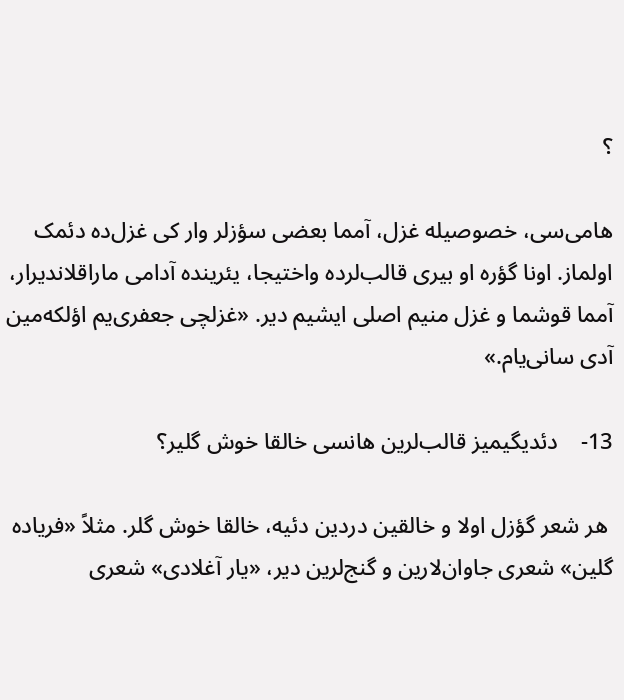؟

هامی‌سی، خصوصیله غزل، آمما بعضی سؤزلر وار کی غزل‌ده دئمک اولماز. اونا گؤره او بیری قالب‌لرده واختیجا، یئرینده آدامی ماراقلاندیرار، آمما قوشما و غزل منیم اصلی ایشیم دیر. «غزلچی جعفری‌یم اؤلکه‌مین آدی سانی‌یام.»

13-    دئدیگیمیز قالب‌لرین هانسی خالقا خوش گلیر؟

 هر شعر گؤزل اولا و خالقین دردین دئیه، خالقا خوش گلر. مثلاً «فریاده گلین» شعری جاوان‌لارین و گنج‌لرین دیر، «یار آغلادی» شعری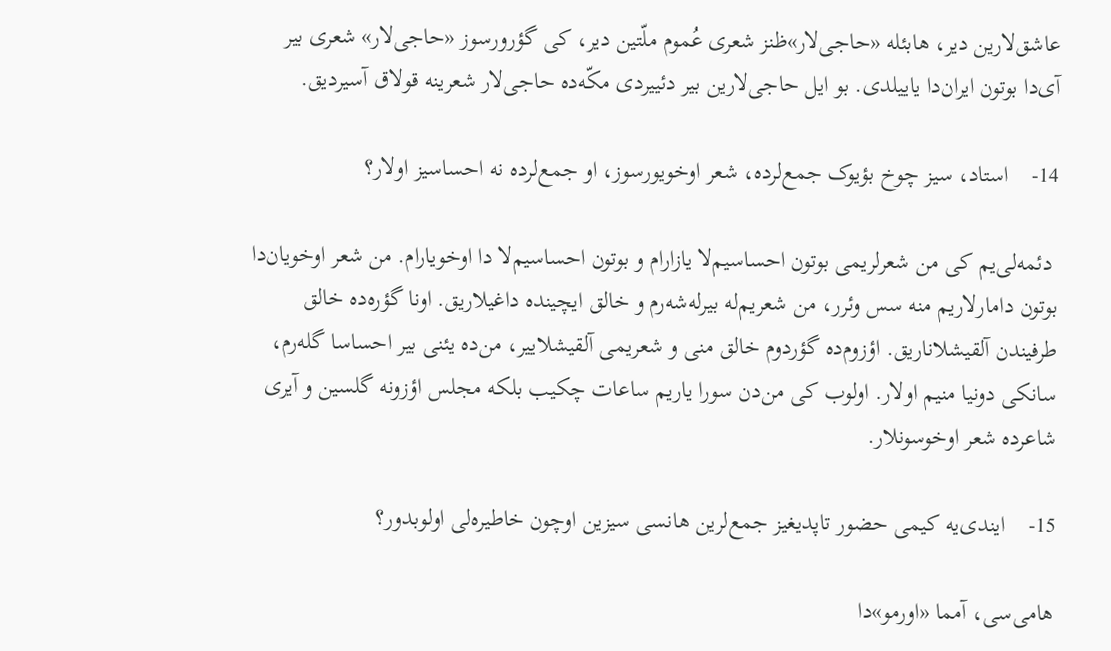عاشق‌لارین دیر، هابئله «حاجی‌لار»ظنز شعری عُموم ملّتین دیر، کی گؤرورسوز «حاجی‌لار» شعری بیر آی‌دا بوتون ایران‌دا یاییلدی. بو ایل حاجی‌لارین بیر دئییردی مکّه‌ده حاجی‌لار شعرینه قولاق آسیردیق.

14-    استاد، سیز چوخ بؤیوک جمع‌لرده، شعر اوخویورسوز، او جمع‌لرده نه احساسیز اولار؟

 دئمه‌لی‌یم کی من شعرلریمی بوتون احساسیم‌لا یازارام و بوتون احساسیم‌لا دا اوخویارام. من شعر اوخویان‌دا بوتون دامارلاریم منه سس وئرر، من شعریم‌له بیرله‌شه‌رم و خالق ایچینده داغیلاریق. اونا گؤره‌ده خالق طرفیندن آلقیشلاناریق. اؤزوم‌ده گؤردوم خالق منی و شعریمی آلقیشلاییر، من‌ده یئنی بیر احساسا گله‌رم، سانکی دونیا منیم اولار. اولوب کی من‌دن سورا یاریم ساعات چکیب بلکه مجلس اؤزونه گلسین و آیری شاعرده شعر اوخوسونلار.

15-    ایندی‌یه کیمی حضور تاپدیغیز جمع‌لرین هانسی سیزین اوچون خاطیره‌لی اولوبدور؟

هامی‌سی، آمما «اورمو»دا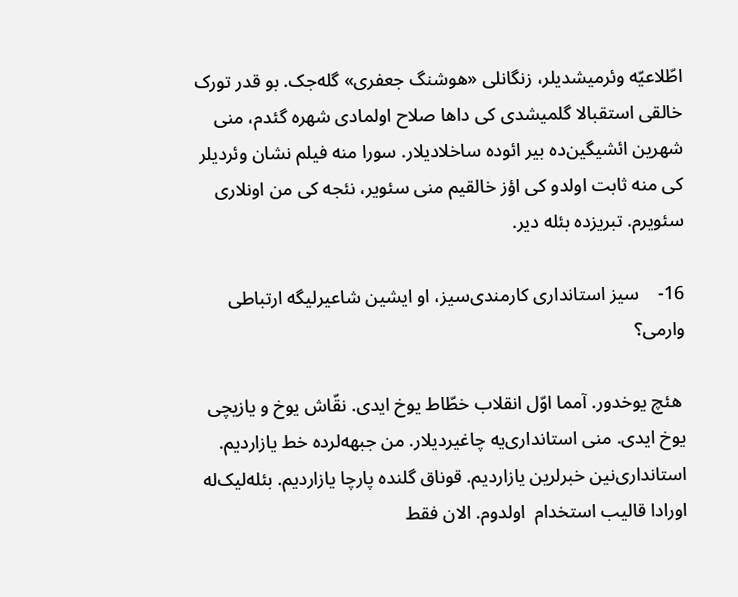اطّلاعیّه وئرمیشدیلر، زنگانلی «هوشنگ جعفری» گله‌جک. بو قدر تورک خالقی استقبالا گلمیشدی کی داها صلاح اولمادی شهره گئدم، منی شهرین ائشیگین‌ده بیر ائوده ساخلادیلار. سورا منه فیلم نشان وئردیلر کی منه ثابت اولدو کی اؤز خالقیم منی سئویر، نئجه کی من اونلاری سئویرم. تبریزده بئله دیر.

16-    سیز استانداری کارمندی‌سیز، او ایشین شاعیرلیگه ارتباطی وارمی؟

 هئچ یوخدور. آمما اوّل انقلاب خطّاط یوخ ایدی. نقّاش یوخ و یازیچی یوخ ایدی. منی استانداری‌یه چاغیردیلار. من جبهه‌لرده خط یازاردیم. استانداری‌نین خبرلرین یازاردیم. قوناق گلنده پارچا یازاردیم. بئله‌لیک‌له اورادا قالیب استخدام  اولدوم. الان فقط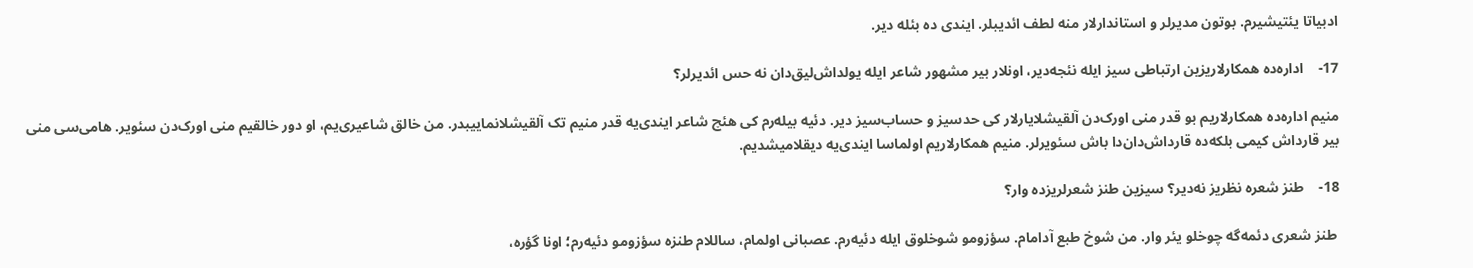ادبیاتا یئتیشیرم. بوتون مدیرلر و استاندارلار منه لطف ائدیبلر. ایندی ده بئله دیر.

17-    اداره‌ده همکارلاریزین ارتباطی سیز ایله نئجه‌دیر، اونلار بیر مشهور شاعر ایله یولداش‌لیق‌دان نه حس ائدیرلر؟

منیم اداره‌ده همکارلاریم بو قدر منی اورک‌دن آلقیشلایارلار کی حدسیز و حساب‌سیز دیر. دئیه بیله‌رم کی هئچ شاعر ایندی‌یه قدر منیم تک آلقیشلانماییبدر. من خالق شاعیری‌یم، او دور خالقیم منی اورک‌دن سئویر. هامی‌سی منی بیر قارداش کیمی بلکه‌ده قارداش‌دان‌دا باش سئویرلر. منیم همکارلاریم اولماسا ایندی‌یه دیقلامیشدیم.

18-    طنز شعره نظریز نه‌دیر؟ سیزین طنز شعرلریزده وار؟

 طنز شعری دئمه‌گه چوخلو یئر وار. من شوخ طبع آدامام. سؤزومو شوخلوق ایله دئیه‌رم. عصبانی اولمام، ساللام طنزه سؤزومو دئیه‌رم؛ اونا گؤره،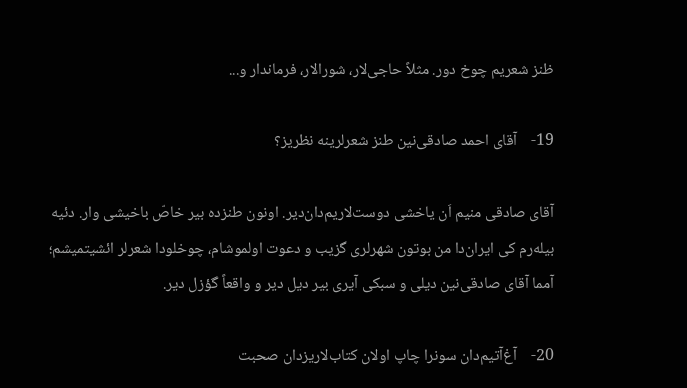ظنز شعریم چوخ دور. مثلاً حاجی‌لار، شورالار، فرماندار و...

19-    آقای احمد صادقی‌نین طنز شعرلرینه نظریز؟

آقای صادقی منیم اَن یاخشی دوست‌لاریم‌دان‌دیر. اونون طنزده بیر خاصّ باخیشی وار. دئیه بیله‌رم کی ایران‌دا من بوتون شهرلری گزیب و دعوت اولموشام، چوخلودا شعرلر ائشیتمیشم؛ آمما آقای صادقی‌نین دیلی و سبکی آیری بیر دیل دیر و واقعاً گؤزل دیر.

20-    آغ‌آتیم‌دان سونرا چاپ اولان کتاب‌لاریزدان صحبت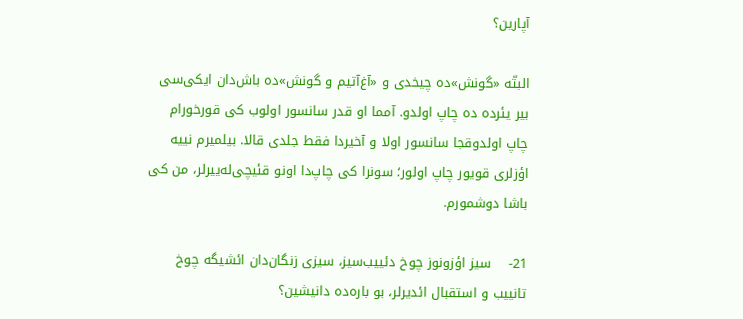آپارین؟

البتّه «گونش»ده چیخدی و «آغ‌آتیم و گونش»ده باش‌دان ایکی‌سی بیر یئرده ده چاپ اولدو. آمما او قدر سانسور اولوب کی قورخورام چاپ اولدوقجا سانسور اولا و آخیردا فقط جلدی قالا. بیلمیرم نییه اؤزلری قویور چاپ اولور؛ سونرا کی چاپ‌دا اونو قئیچی‌له‌ییرلر، من کی باشا دوشمورم.

21-    سیز اؤزونوز چوخ دئییب‌سیز، سیزی زنگان‌دان ائشیگه چوخ تانییب‌ و استقبال ائدیرلر، بو باره‌ده دانیشین؟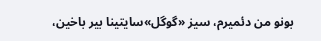بونو من دئمیرم، سیز «گوگل»سایتینا بیر باخین،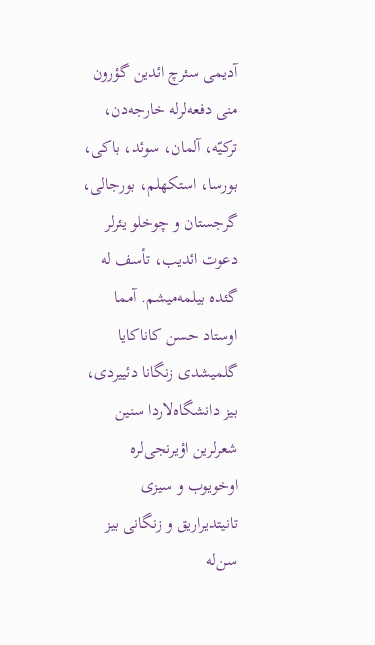آدیمی سئرچ ائدین گؤرون منی دفعه‌لرله خارجه‌دن، ترکیّه، آلمان، سوئد، باکی، بورسا، استکهلم، بورجالی، گرجستان و چوخلو یئرلر دعوت ائدیب، تأسف له گئده بیلمه‌میشم. آمما اوستاد حسن کاناکایا گلمیشدی زنگانا دئییردی، بیز دانشگاه‌لاردا سنین شعرلرین اؤیرنجی‌لره اوخویوب و سیزی تانیتدیراریق و زنگانی بیز سن‌له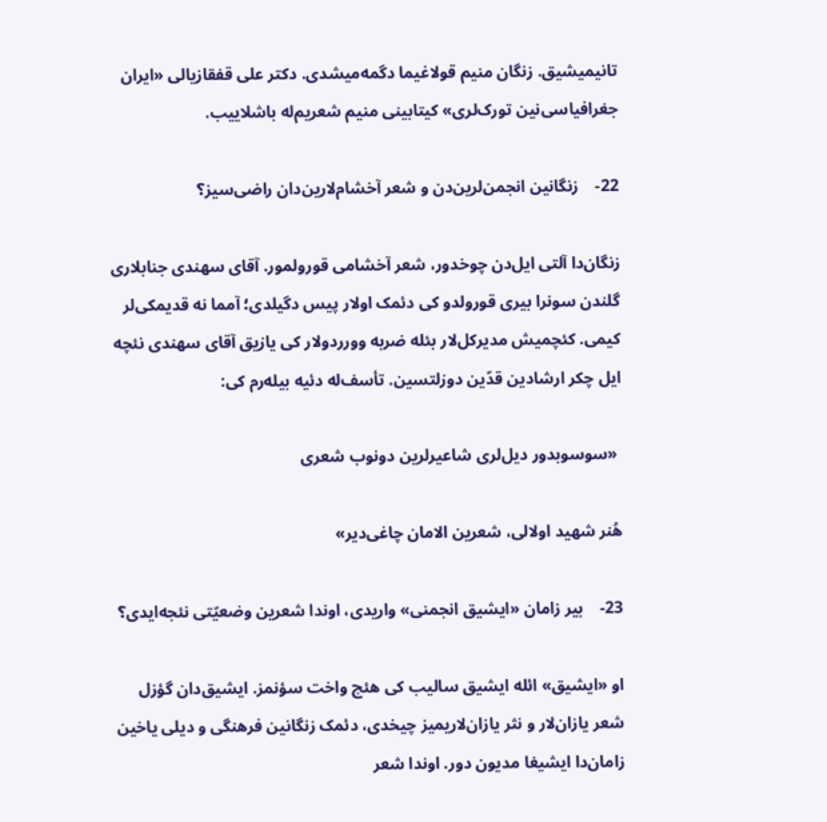تانیمیشیق. زنگان منیم قولاغیما دگمه‌میشدی. دکتر علی قفقازیالی «ایران جغرافیاسی‌نین تورک‌لری» کیتابینی منیم شعریم‌له باشلاییب.

22-    زنگانین انجمن‌لرین‌دن و شعر آخشام‌لارین‌دان راضی‌سیز؟

زنگان‌دا آلتی ایل‌دن چوخدور، شعر آخشامی قورولمور. آقای سهندی جنابلاری گلندن سونرا بیری قورولدو کی دئمک اولار پیس دگیلدی؛ آمما نه قدیمکی‌لر کیمی. کئچمیش مدیرکل‌لار بئله ضربه وورردولار کی یازیق آقای سهندی نئچه ایل چکر ارشادین قدّین دوزلتسین. تأسف‌له دئیه بیله‌رم کی:

 «سوسوبدور دیل‌لری شاعیرلرین دونوب شعری

هُنر شهید اولالی، شعرین الامان چاغی‌دیر»

23-    بیر زامان «ایشیق انجمنی» واریدی، اوندا شعرین وضعیّتی نئجه‌ایدی؟

او «ایشیق» ائله ایشیق سالیب کی هئچ واخت سؤنمز. ایشیق‌دان گؤزل شعر یازان‌لار و نثر یازان‌لاریمیز چیخدی، دئمک زنگانین فرهنگی و دیلی یاخین زامان‌دا ایشیغا مدیون دور. اوندا شعر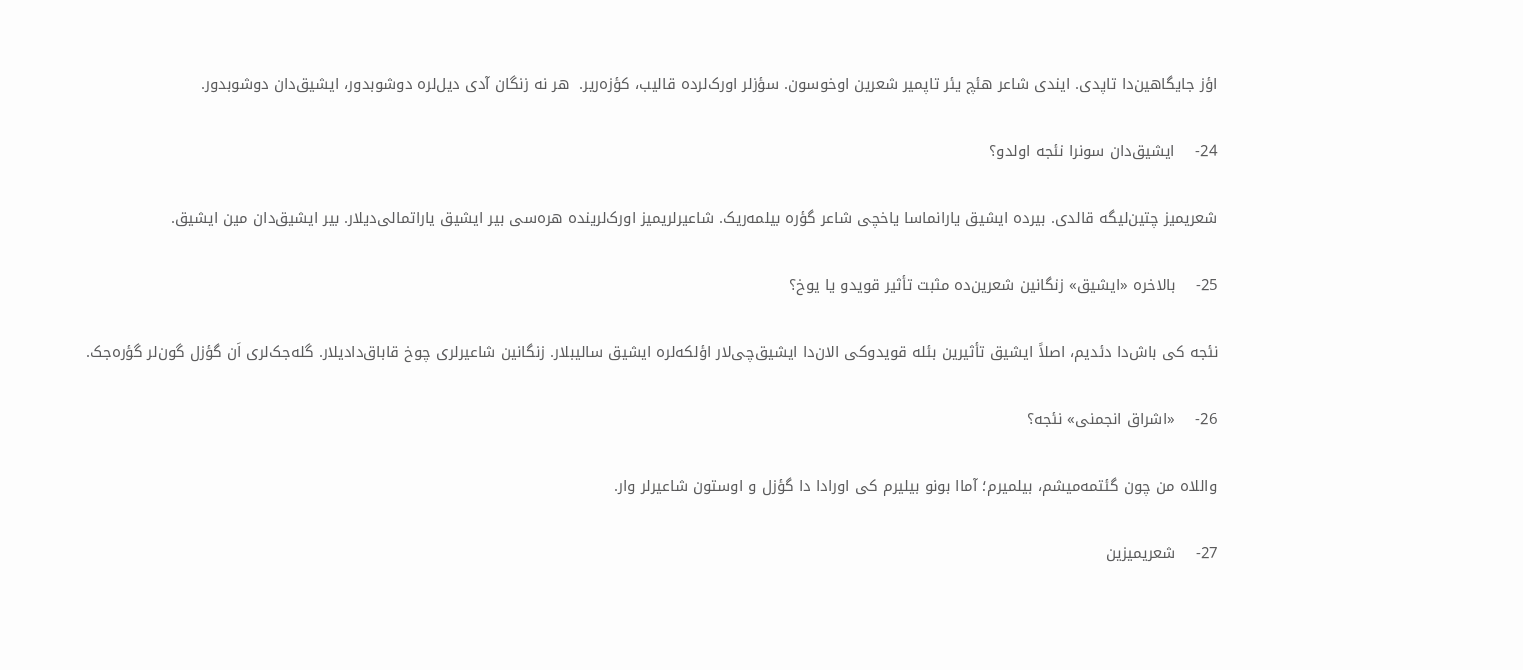اؤز جایگاهین‌دا تاپدی. ایندی شاعر هئچ یئر تاپمیر شعرین اوخوسون. سؤزلر اورک‌لرده قالیب، کؤزه‌ریر.  هر نه زنگان آدی دیل‌لره دوشوبدور، ایشیق‌دان دوشوبدور.

24-    ایشیق‌دان سونرا نئجه اولدو؟

شعریمیز چتین‌لیگه قالدی. بیرده ایشیق یارانماسا یاخچی شاعر گؤره بیلمه‌ریک. شاعیرلریمیز اورک‌لرینده هره‌سی بیر ایشیق یاراتمالی‌دیلار. بیر ایشیق‌دان مین ایشیق.

25-    بالاخره «ایشیق» زنگانین شعرین‌ده مثبت تأثیر قویدو یا یوخ؟

نئجه کی باش‌دا دئدیم، اصلاً ایشیق تأثیرین بئله قویدوکی الان‌دا ایشیق‌چی‌لار اؤلکه‌لره ایشیق سالیبلار. زنگانین شاعیرلری چوخ قاباق‌دادیلار. گله‌جک‌لری اَن گؤزل گون‌لر گؤره‌جک.

26-    «اشراق انجمنی» نئجه؟

واللاه من چون گئتمه‌میشم، بیلمیرم؛ آماا بونو بیلیرم کی اورادا دا گؤزل و اوستون شاعیرلر وار.

27-    شعریمیزین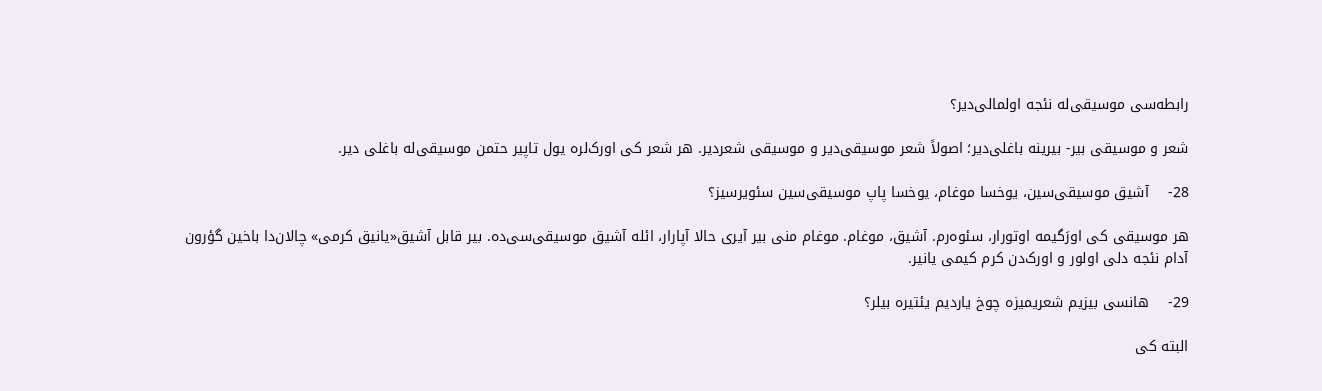رابطه‌سی موسیقی‌له نئجه اولمالی‌دیر؟

شعر و موسیقی بیر- بیرینه باغلی‌دیر؛ اصولاً شعر موسیقی‌دیر و موسیقی شعردیر. هر شعر کی اورک‌لره یول تاپیر حتمن موسیقی‌له باغلی دیر.

28-    آشیق موسیقی‌سین، یوخسا موغام، یوخسا پاپ موسیقی‌سین سئویرسیز؟

هر موسیقی کی اورَگیمه اوتورار، سئوه‌رم. آشیق، موغام. موغام منی بیر آیری حالا آپارار، ائله آشیق موسیقی‌سی‌ده. بیر قابل آشیق«یانیق کرمی» چالان‌دا باخین گؤرون آدام نئجه دلی اولور و اورک‌دن کرم کیمی یانیر.

29-    هانسی بیزیم شعریمیزه چوخ یاردیم یئتیره بیلر؟

البته کی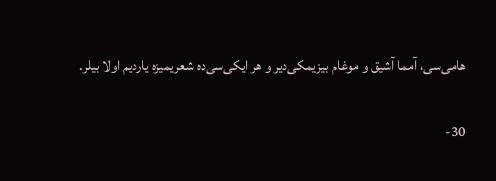هامی‌سی، آمما آشیق و موغام بیزیمکی‌دیر و هر ایکی‌سی‌ده شعریمیزه یاردیم اولا بیلر.

30-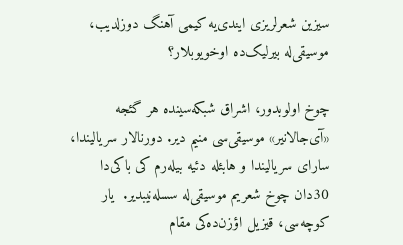سیزین شعرلریزی ایندی‌یه کیمی آهنگ دوزلدیب، موسیقی‌له بیرلیک‌ده اوخویوبلار؟

چوخ اولوبدور، اشراق شبکه‌سینده هر گئجه «آی‌جالانیر» موسیقی‌سی منیم دیر. دورنالار سریالیندا، سارای سریالیندا و هابئله دئیه بیله‌رم کی باکی‌دا 30دان چوخ شعریم موسیقی‌له سسله‌نیبدیر.  یار کوچه‌سی، قیزیل اؤزن‌ده‌کی مقام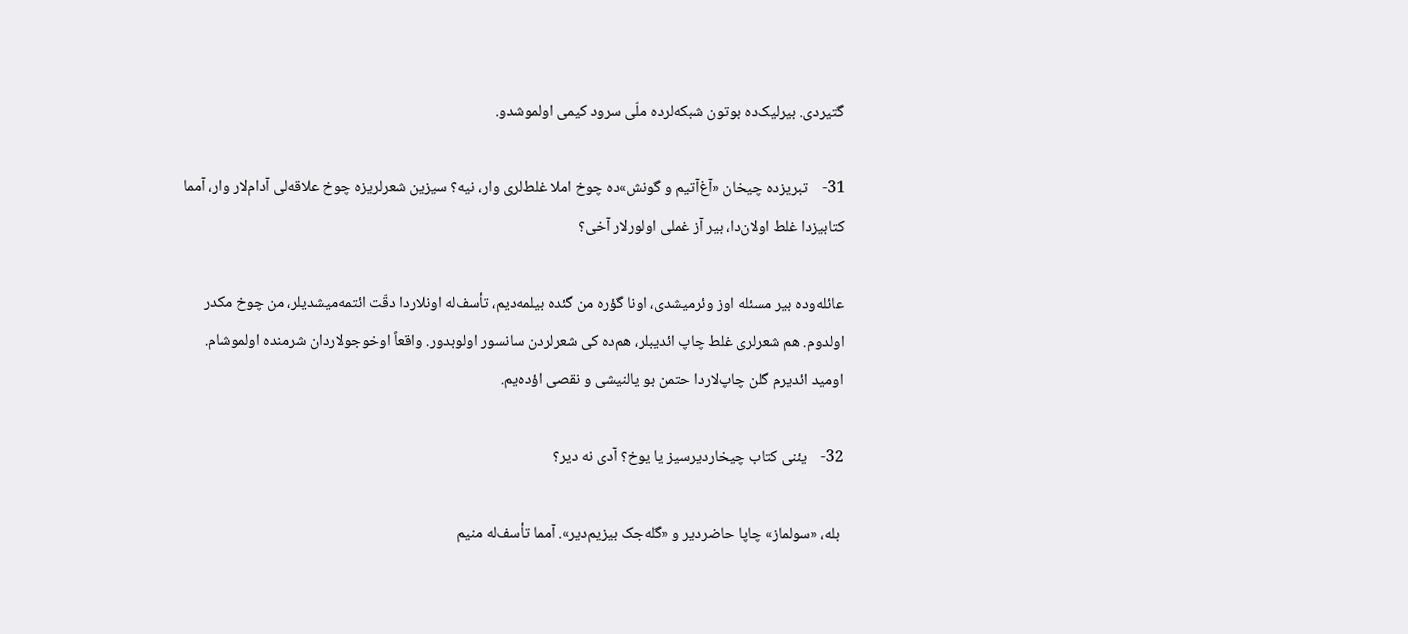گتیردی. بیرلیک‌ده بوتون شبکه‌لرده ملّی سرود کیمی اولموشدو.

31-    تبریزده چیخان «آغ‌آتیم و گونش»ده چوخ املا غلط‌لری وار، نیه؟ سیزین شعرلریزه چوخ علاقه‌لی آدام‌لار وار، آمما کتابیزدا غلط اولان‌دا، بیر آز غملی اولورلار آخی؟

عائله‌وده بیر مسئله اوز وئرمیشدی، اونا گؤره من گئده بیلمه‌دیم، تأسف‌له اونلاردا دقّت ائتمه‌میشدیلر، من چوخ مکدر اولدوم. هم شعرلری غلط چاپ ائدیبلر، هم‌ده کی شعرلردن سانسور اولوبدور. واقعاً اوخوجولاردان شرمنده اولموشام. اومید ائدیرم گلن چاپ‌لاردا حتمن بو یالنیشی و نقصی اؤده‌یم.

32-    یئنی کتاب چیخاردیرسیز یا یوخ؟ آدی نه دیر؟

 بله، «سولماز» چاپا حاضردیر و «گله‌جک بیزیم‌دیر». آمما تأسف‌له منیم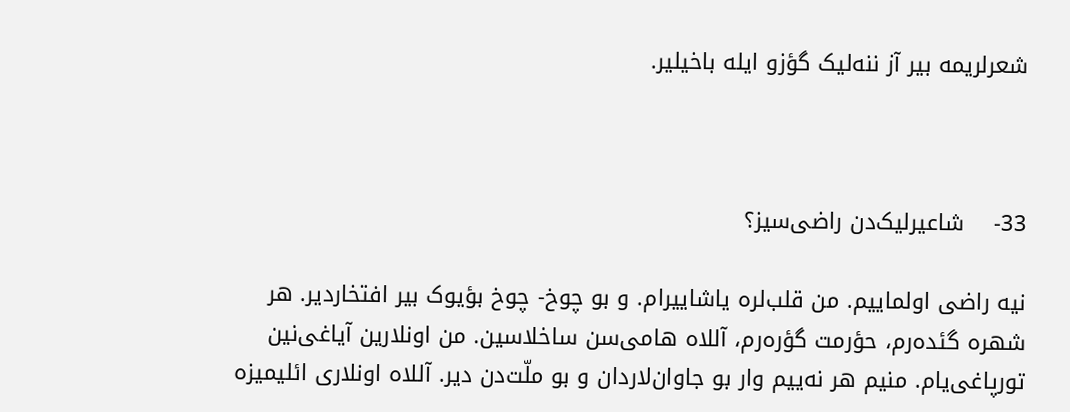شعرلریمه بیر آز ننه‌لیک گؤزو ایله باخیلیر.



33-    شاعیرلیک‌دن راضی‌سیز؟

نیه راضی اولماییم. من قلب‌لره یاشاییرام. و بو چوخ- چوخ بؤیوک بیر افتخاردیر. هر شهره گئده‌رم، حؤرمت گؤره‌رم، آللاه هامی‌سن ساخلاسین. من اونلارین آیاغی‌نین تورپاغی‌یام. منیم هر نه‌ییم وار بو جاوان‌لاردان و بو ملّت‌دن دیر. آللاه اونلاری ائلیمیزه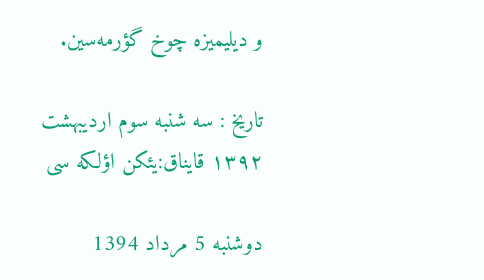و دیلیمیزه چوخ گؤرمه‌سین.

تاریخ : سه شنبه سوم اردیبهشت ۱۳۹۲ قایناق:یئکن اؤلکه سی

دوشنبه 5 مرداد 1394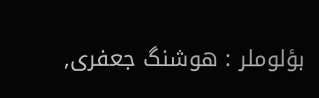بؤلوملر : هوشنگ جعفری,